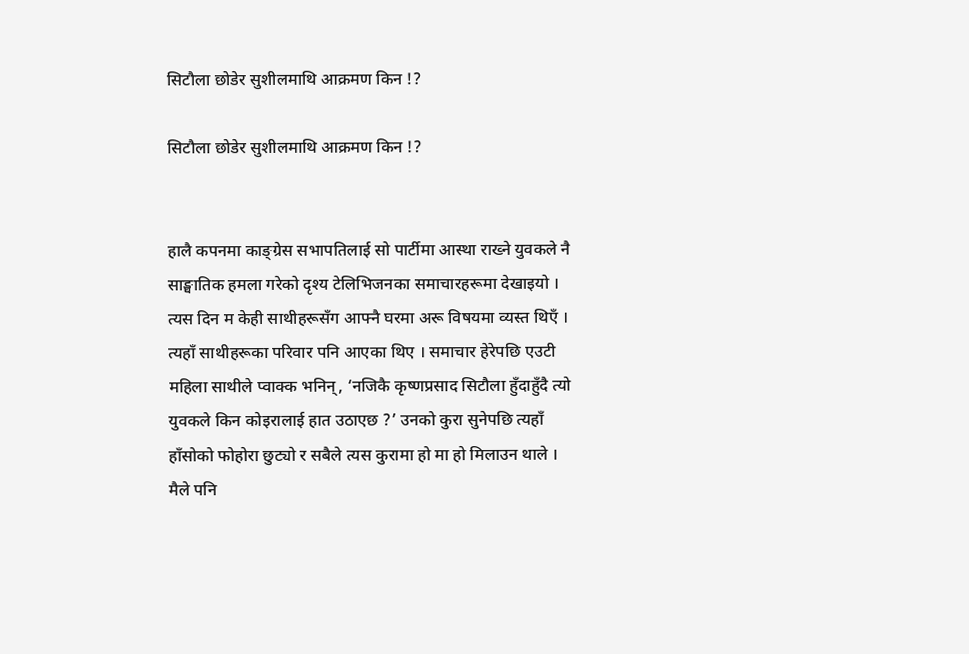सिटौला छोडेर सुशीलमाथि आक्रमण किन !?

सिटौला छोडेर सुशीलमाथि आक्रमण किन !?


हालै कपनमा काङ्ग्रेस सभापतिलाई सो पार्टीमा आस्था राख्ने युवकले नै साङ्घातिक हमला गरेको दृश्य टेलिभिजनका समाचारहरूमा देखाइयो । त्यस दिन म केही साथीहरूसँग आफ्नै घरमा अरू विषयमा व्यस्त थिएँ । त्यहाँ साथीहरूका परिवार पनि आएका थिए । समाचार हेरेपछि एउटी महिला साथीले प्वाक्क भनिन्, ‘नजिकै कृष्णप्रसाद सिटौला हुँदाहुँदै त्यो युवकले किन कोइरालाई हात उठाएछ ?’ उनको कुरा सुनेपछि त्यहाँ हाँसोको फोहोरा छुट्यो र सबैले त्यस कुरामा हो मा हो मिलाउन थाले । मैले पनि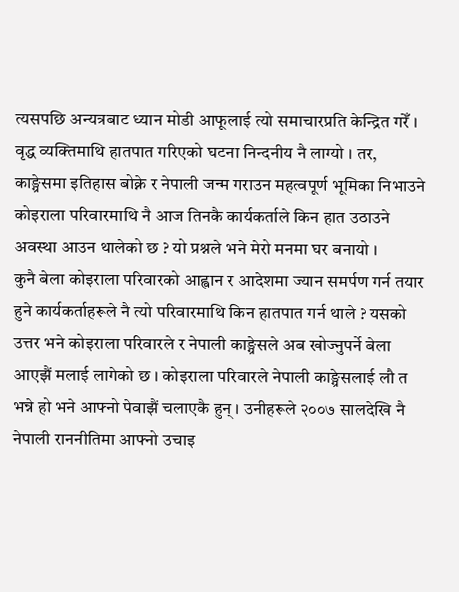त्यसपछि अन्यत्रबाट ध्यान मोडी आफूलाई त्यो समाचारप्रति केन्द्रित गरेँ । वृद्ध व्यक्तिमाथि हातपात गरिएको घटना निन्दनीय नै लाग्यो । तर, काङ्ग्रेसमा इतिहास बोक्ने र नेपाली जन्म गराउन महत्वपूर्ण भूमिका निभाउने कोइराला परिवारमाथि नै आज तिनकै कार्यकर्ताले किन हात उठाउने अवस्था आउन थालेको छ ? यो प्रश्नले भने मेरो मनमा घर बनायो ।
कुनै बेला कोइराला परिवारको आह्वान र आदेशमा ज्यान समर्पण गर्न तयार हुने कार्यकर्ताहरूले नै त्यो परिवारमाथि किन हातपात गर्न थाले ? यसको उत्तर भने कोइराला परिवारले र नेपाली काङ्ग्रेसले अब खोज्नुपर्ने बेला आएझैं मलाई लागेको छ । कोइराला परिवारले नेपाली काङ्ग्रेसलाई लौ त भन्ने हो भने आफ्नो पेवाझैं चलाएकै हुन् । उनीहरूले २००७ सालदेखि नै नेपाली राननीतिमा आफ्नो उचाइ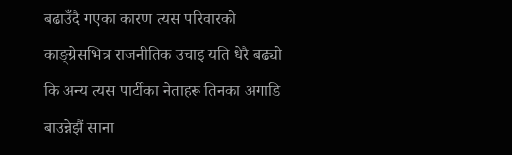बढाउँदै गएका कारण त्यस परिवारको काङ्ग्रेसभित्र राजनीतिक उचाइ यति धेरै बढ्यो कि अन्य त्यस पार्टीका नेताहरू तिनका अगाडि बाउन्नेझैं साना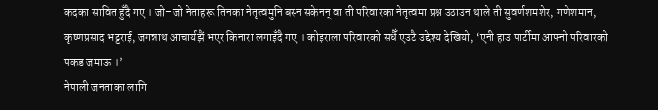कदका सावित हुँदै गए । जो–जो नेताहरू तिनका नेतृत्वमुनि बस्न सकेनन् वा ती परिवारका नेतृत्वमा प्रश्न उठाउन थाले ती सुवर्णशमशेर, गणेशमान, कृष्णप्रसाद भट्टराई, जगन्नाथ आचार्यझैं भएर किनारा लगाइँदै गए । कोइराला परिवारको सधैँ एउटै उद्देश्य देखियो, ‘एनी हाउ पार्टीमा आफ्नो परिवारको पकड जमाऊ ।’
नेपाली जनताका लागि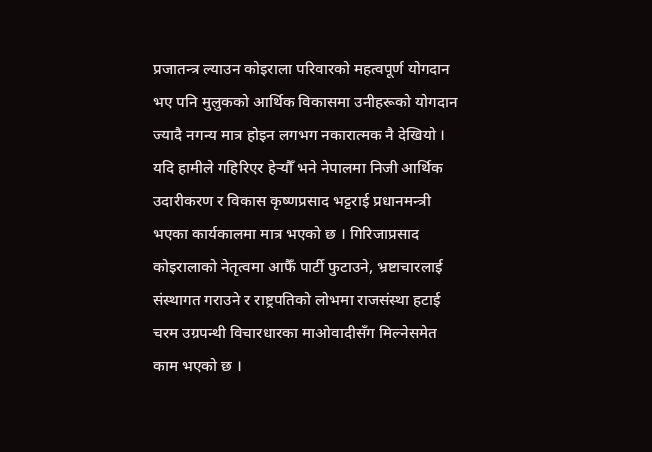प्रजातन्त्र ल्याउन कोइराला परिवारको महत्वपूर्ण योगदान भए पनि मुलुकको आर्थिक विकासमा उनीहरूको योगदान ज्यादै नगन्य मात्र होइन लगभग नकारात्मक नै देखियो । यदि हामीले गहिरिएर हेर्‍यौँ भने नेपालमा निजी आर्थिक उदारीकरण र विकास कृष्णप्रसाद भट्टराई प्रधानमन्त्री भएका कार्यकालमा मात्र भएको छ । गिरिजाप्रसाद कोइरालाको नेतृत्वमा आफैँ पार्टी फुटाउने, भ्रष्टाचारलाई संस्थागत गराउने र राष्ट्रपतिको लोभमा राजसंस्था हटाई चरम उग्रपन्थी विचारधारका माओवादीसँग मिल्नेसमेत काम भएको छ ।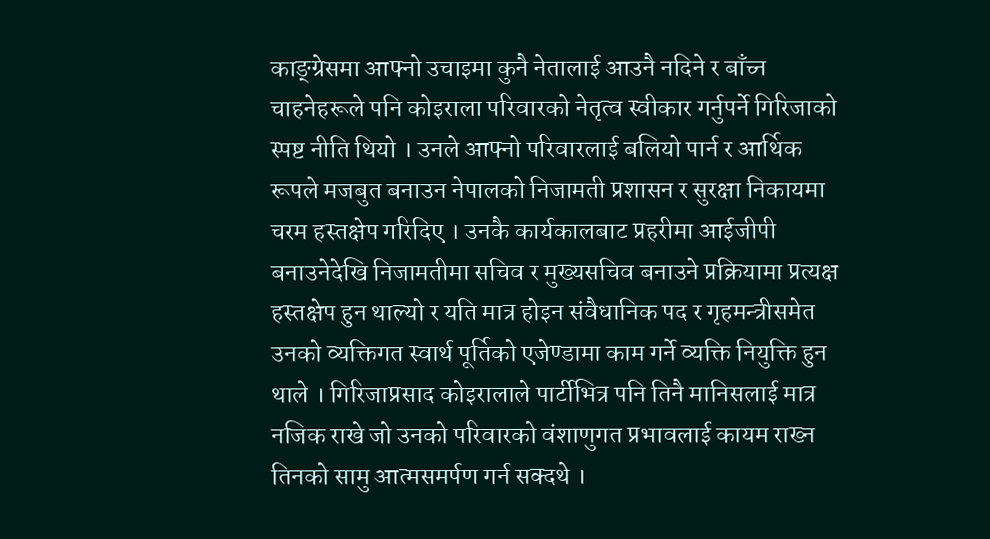काङ्ग्रेसमा आफ्नो उचाइमा कुनै नेतालाई आउनै नदिने र बाँच्न चाहनेहरूले पनि कोइराला परिवारको नेतृत्व स्वीकार गर्नुपर्ने गिरिजाको स्पष्ट नीति थियो । उनले आफ्नो परिवारलाई बलियो पार्न र आर्थिक रूपले मजबुत बनाउन नेपालको निजामती प्रशासन र सुरक्षा निकायमा चरम हस्तक्षेप गरिदिए । उनकै कार्यकालबाट प्रहरीमा आईजीपी बनाउनेदेखि निजामतीमा सचिव र मुख्यसचिव बनाउने प्रक्रियामा प्रत्यक्ष हस्तक्षेप हुन थाल्यो र यति मात्र होइन संवैधानिक पद र गृहमन्त्रीसमेत उनको व्यक्तिगत स्वार्थ पूर्तिको एजेण्डामा काम गर्ने व्यक्ति नियुक्ति हुन थाले । गिरिजाप्रसाद कोइरालाले पार्टीभित्र पनि तिनै मानिसलाई मात्र नजिक राखे जो उनको परिवारको वंशाणुगत प्रभावलाई कायम राख्न तिनको सामु आत्मसमर्पण गर्न सक्दथे ।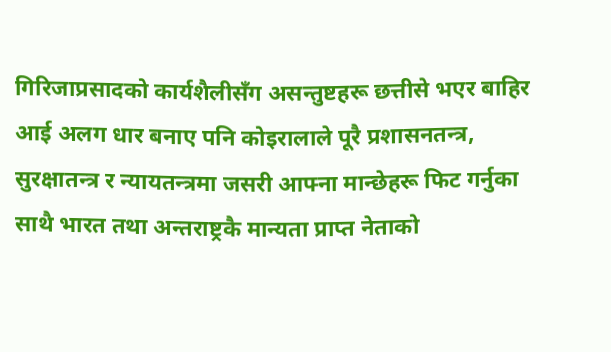गिरिजाप्रसादको कार्यशैलीसँग असन्तुष्टहरू छत्तीसे भएर बाहिर आई अलग धार बनाए पनि कोइरालाले पूरै प्रशासनतन्त्र, सुरक्षातन्त्र र न्यायतन्त्रमा जसरी आफ्ना मान्छेहरू फिट गर्नुका साथै भारत तथा अन्तराष्ट्रकै मान्यता प्राप्त नेताको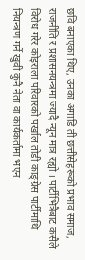छवि बनाएका थिए, उनका अगाडि ती छत्तीसेहरूको प्रभाव समाज, राजनीति र प्रशासनयन्त्रमा ज्यादै न्यून मात्र रह्यो । पार्टीभित्रैबाट कसैले विरोध गरेर कोइराला परिवारको पर्खाल तोडी काङ्ग्रेस पार्टीमाथि नियन्त्रण गर्ने खुवी कुनै नेता वा कार्यकर्तामा भएन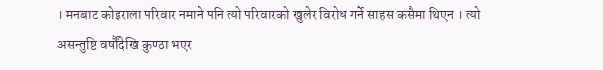। मनबाट कोइराला परिवार नमाने पनि त्यो परिवारको खुलेर विरोध गर्ने साहस कसैमा थिएन । त्यो असन्तुष्टि वर्षौंदेखि कुण्ठा भएर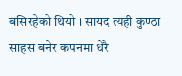बसिरहेको थियो । सायद त्यही कुण्ठा साहस बनेर कपनमा धेरै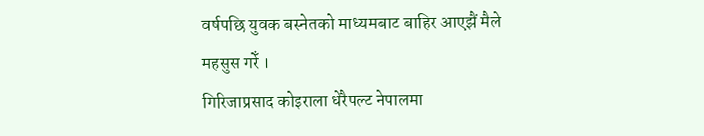वर्षपछि युवक बस्नेतको माध्यमबाट बाहिर आएझैं मैले महसुस गरेँ ।
गिरिजाप्रसाद कोइराला धेरैपल्ट नेपालमा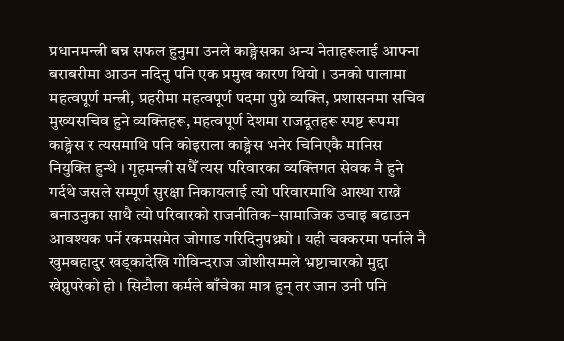प्रधानमन्त्री बन्न सफल हुनुमा उनले काङ्ग्रेसका अन्य नेताहरूलाई आफ्ना बराबरीमा आउन नदिनु पनि एक प्रमुख कारण थियो । उनको पालामा महत्वपूर्ण मन्त्री, प्रहरीमा महत्वपूर्ण पदमा पुग्ने व्यक्ति, प्रशासनमा सचिव मुख्यसचिव हुने व्यक्तिहरू, महत्वपूर्ण देशमा राजदूतहरू स्पष्ट रूपमा काङ्ग्रेस र त्यसमाथि पनि कोइराला काङ्ग्रेस भनेर चिनिएकै मानिस नियुक्ति हुन्थे । गृहमन्त्री सधैँ त्यस परिवारका व्यक्तिगत सेवक नै हुने गर्दथे जसले सम्पूर्ण सुरक्षा निकायलाई त्यो परिवारमाथि आस्था राख्ने बनाउनुका साथै त्यो परिवारको राजनीतिक–सामाजिक उचाइ बढाउन आवश्यक पर्ने रकमसमेत जोगाड गरिदिनुपथ्र्यो । यही चक्करमा पर्नाले नै खुमबहादुर खड्कादेखि गोविन्दराज जोशीसम्मले भ्रष्टाचारको मुद्दा खेप्नुपरेको हो । सिटौला कर्मले बाँचेका मात्र हुन् तर जान उनी पनि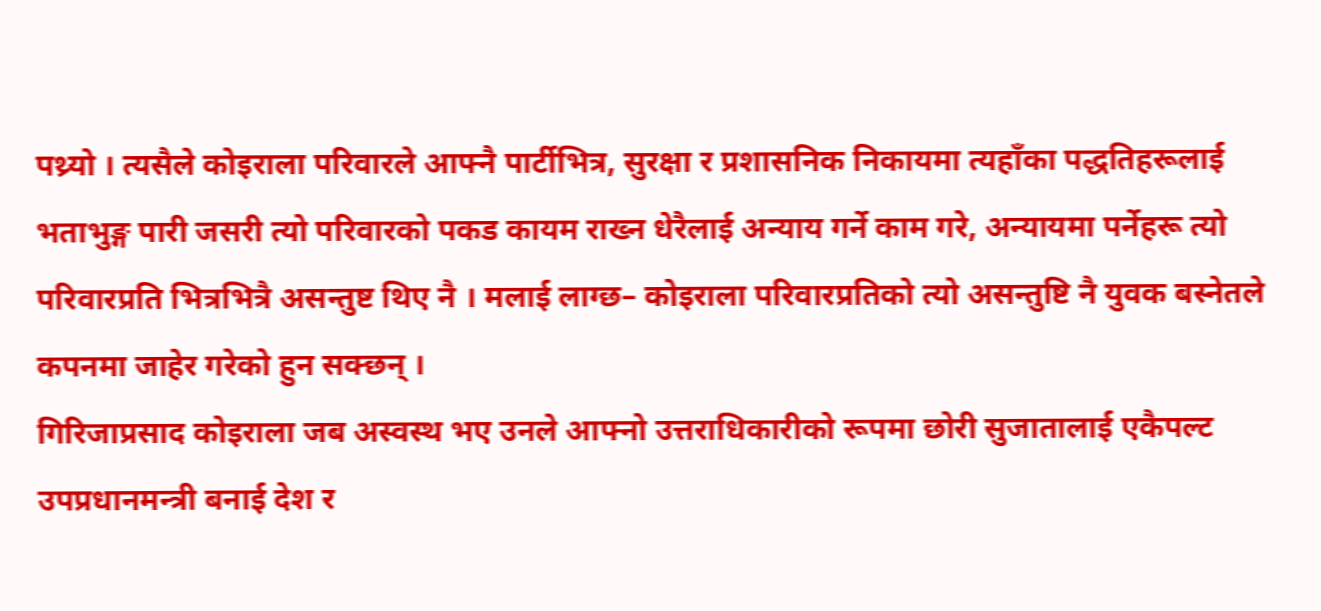पथ्र्यो । त्यसैले कोइराला परिवारले आफ्नै पार्टीभित्र, सुरक्षा र प्रशासनिक निकायमा त्यहाँका पद्धतिहरूलाई भताभुङ्ग पारी जसरी त्यो परिवारको पकड कायम राख्न धेरैलाई अन्याय गर्ने काम गरे, अन्यायमा पर्नेहरू त्यो परिवारप्रति भित्रभित्रै असन्तुष्ट थिए नै । मलाई लाग्छ– कोइराला परिवारप्रतिको त्यो असन्तुष्टि नै युवक बस्नेतले कपनमा जाहेर गरेको हुन सक्छन् ।
गिरिजाप्रसाद कोइराला जब अस्वस्थ भए उनले आफ्नो उत्तराधिकारीको रूपमा छोरी सुजातालाई एकैपल्ट उपप्रधानमन्त्री बनाई देश र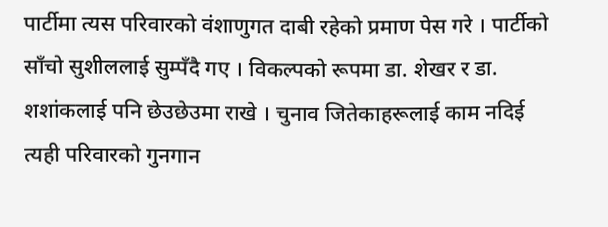पार्टीमा त्यस परिवारको वंशाणुगत दाबी रहेको प्रमाण पेस गरे । पार्टीको साँचो सुशीललाई सुम्पँदै गए । विकल्पको रूपमा डा. शेखर र डा. शशांकलाई पनि छेउछेउमा राखे । चुनाव जितेकाहरूलाई काम नदिई त्यही परिवारको गुनगान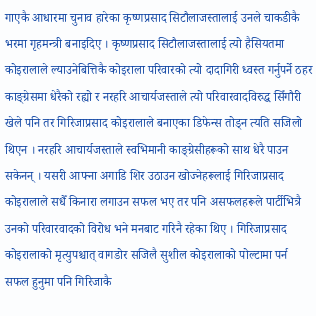गाएकै आधारमा चुनाव हारेका कृष्णप्रसाद सिटौलाजस्तालाई उनले चाकडीकै भरमा गृहमन्त्री बनाइदिए । कृष्णप्रसाद सिटौलाजस्तालाई त्यो हैसियतमा कोइरालाले ल्याउनेबित्तिकै कोइराला परिवारको त्यो दादागिरी ध्वस्त गर्नुपर्ने ठहर काङ्ग्रेसमा धेरैको रह्यो र नरहरि आचार्यजस्ताले त्यो परिवारवादविरुद्ध सिँगौरी खेले पनि तर गिरिजाप्रसाद कोइरालाले बनाएका डिफेन्स तोड्न त्यति सजिलो थिएन । नरहरि आचार्यजस्ताले स्वभिमानी काङ्ग्रेसीहरूको साथ धेरै पाउन सकेनन् । यसरी आफ्ना अगाडि शिर उठाउन खोज्नेहरूलाई गिरिजाप्रसाद कोइरालाले सधैँ किनारा लगाउन सफल भए तर पनि असफलहरूले पार्टीभित्रै उनको परिवारवादको विरोध भने मनबाट गरिनै रहेका थिए । गिरिजाप्रसाद कोइरालाको मृत्युपश्चात् वागडोर सजिलै सुशील कोइरालाको पोल्टामा पर्न सफल हुनुमा पनि गिरिजाकै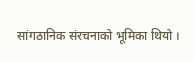सांगठानिक संरचनाको भूमिका थियो ।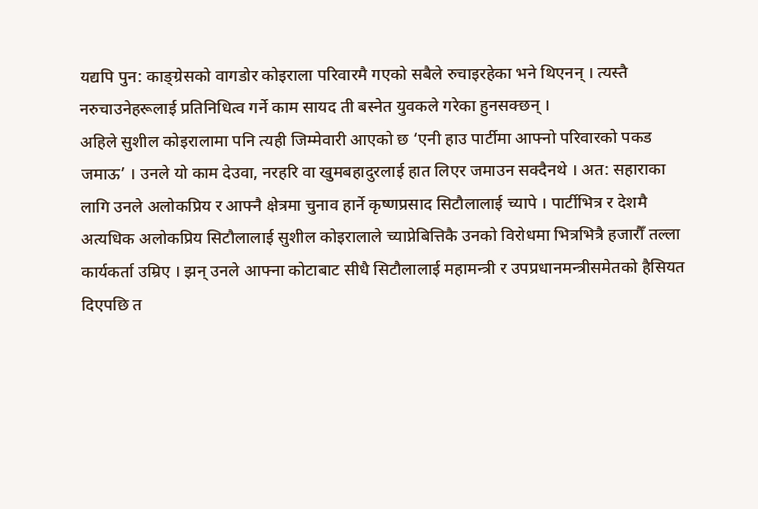यद्यपि पुन: काङ्ग्रेसको वागडोर कोइराला परिवारमै गएको सबैले रुचाइरहेका भने थिएनन् । त्यस्तै नरुचाउनेहरूलाई प्रतिनिधित्व गर्ने काम सायद ती बस्नेत युवकले गरेका हुनसक्छन् ।
अहिले सुशील कोइरालामा पनि त्यही जिम्मेवारी आएको छ ‘एनी हाउ पार्टीमा आफ्नो परिवारको पकड जमाऊ’ । उनले यो काम देउवा, नरहरि वा खुमबहादुरलाई हात लिएर जमाउन सक्दैनथे । अत: सहाराका लागि उनले अलोकप्रिय र आफ्नै क्षेत्रमा चुनाव हार्ने कृष्णप्रसाद सिटौलालाई च्यापे । पार्टीभित्र र देशमै अत्यधिक अलोकप्रिय सिटौलालाई सुशील कोइरालाले च्याप्नेबित्तिकै उनको विरोधमा भित्रभित्रै हजारौँ तल्ला कार्यकर्ता उम्रिए । झन् उनले आफ्ना कोटाबाट सीधै सिटौलालाई महामन्त्री र उपप्रधानमन्त्रीसमेतको हैसियत दिएपछि त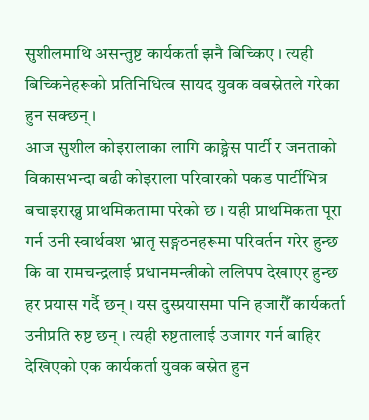सुशीलमाथि असन्तुष्ट कार्यकर्ता झनै बिच्किए । त्यही बिच्किनेहरूको प्रतिनिधित्व सायद युवक वबस्नेतले गरेका हुन सक्छन् ।
आज सुशील कोइरालाका लागि काङ्ग्रेस पार्टी र जनताको विकासभन्दा बढी कोइराला परिवारको पकड पार्टीभित्र बचाइराख्नु प्राथमिकतामा परेको छ । यही प्राथमिकता पूरा गर्न उनी स्वार्थवश भ्रातृ सङ्गठनहरूमा परिवर्तन गरेर हुन्छ कि वा रामचन्द्रलाई प्रधानमन्त्रीको ललिपप देखाएर हुन्छ हर प्रयास गर्दै छन् । यस दुस्प्रयासमा पनि हजारौँ कार्यकर्ता उनीप्रति रुष्ट छन् । त्यही रुष्टतालाई उजागर गर्न बाहिर देखिएको एक कार्यकर्ता युवक बस्नेत हुन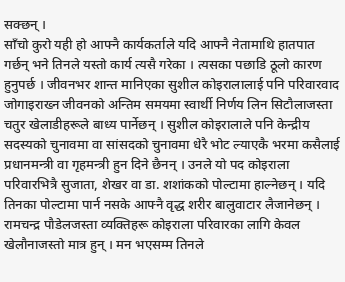सक्छन् ।
साँचो कुरो यही हो आफ्नै कार्यकर्ताले यदि आफ्नै नेतामाथि हातपात गर्छन् भने तिनले यस्तो कार्य त्यसै गरेका । त्यसका पछाडि ठूलो कारण हुनुपर्छ । जीवनभर शान्त मानिएका सुशील कोइरालालाई पनि परिवारवाद जोगाइराख्न जीवनको अन्तिम समयमा स्वार्थी निर्णय लिन सिटौलाजस्ता चतुर खेलाडीहरूले बाध्य पार्नेछन् । सुशील कोइरालाले पनि केन्द्रीय सदस्यको चुनावमा वा सांसदको चुनावमा धेरै भोट ल्याएकै भरमा कसैलाई प्रधानमन्त्री वा गृहमन्त्री हुन दिने छैनन् । उनले यो पद कोइराला परिवारभित्रै सुजाता, शेखर वा डा. शशांकको पोल्टामा हाल्नेछन् । यदि तिनका पोल्टामा पार्न नसके आफ्नै वृद्ध शरीर बालुवाटार लैजानेछन् । रामचन्द्र पौडेलजस्ता व्यक्तिहरू कोइराला परिवारका लागि केवल खेलौनाजस्तो मात्र हुन् । मन भएसम्म तिनले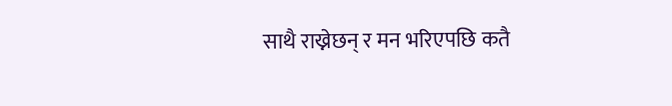साथै राख्नेछन् र मन भरिएपछि कतै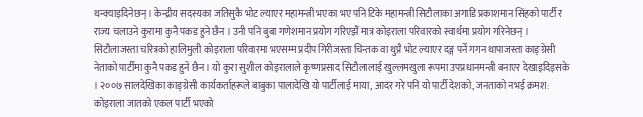थन्क्याइदिनेछन् । केन्द्रीय सदस्यका जतिसुकै भोट ल्याएर महामन्त्री भएका भए पनि टिके महामन्त्री सिटौलाका अगाडि प्रकाशमान सिंहको पार्टी र राज्य चलाउने कुरामा कुनै पकड हुने छैन । उनी पनि बुबा गणेशमान प्रयोग गरिएझैं मात्र कोइराला परिवारको स्वार्थमा प्रयोग गरिनेछन् । सिटौलाजस्ता चरित्रको हालिमुली कोइराला परिवारमा भएसम्म प्रदीप गिरीजस्ता चिन्तक वा थुप्रै भोट ल्याएर दङ्ग पर्ने गगन थापाजस्ता काङ्ग्रेसी नेताको पार्टीमा कुनै पकड हुने छैन । यो कुरा सुशील कोइरालाले कृष्णप्रसाद सिटौलालाई खुल्लमखुला रूपमा उपप्रधानमन्त्री बनाएर देखाइदिइसके । २००७ सालदेखिका काङ्ग्रेसी कार्यकर्ताहरूले बाबुका पालादेखि यो पार्टीलाई माया, आदर गरे पनि यो पार्टी देशको, जनताको नभई क्रमश: कोइराला जातको एकल पार्टी भएको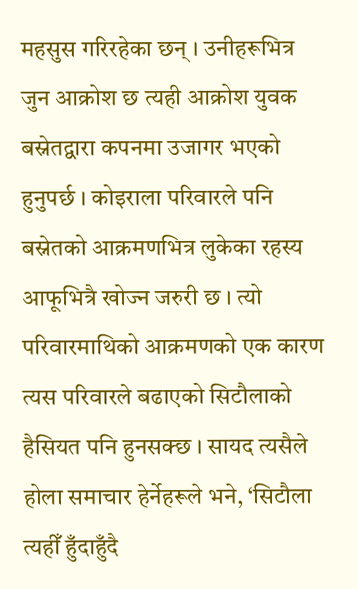महसुस गरिरहेका छन् । उनीहरूभित्र जुन आक्रोश छ त्यही आक्रोश युवक बस्नेतद्वारा कपनमा उजागर भएको हुनुपर्छ । कोइराला परिवारले पनि बस्नेतको आक्रमणभित्र लुकेका रहस्य आफूभित्रै खोज्न जरुरी छ । त्यो परिवारमाथिको आक्रमणको एक कारण त्यस परिवारले बढाएको सिटौलाको हैसियत पनि हुनसक्छ । सायद त्यसैले होला समाचार हेर्नेहरूले भने, ‘सिटौला त्यहीँ हुँदाहुँदै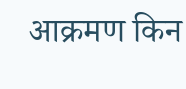आक्रमण किन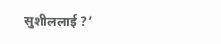सुशीललाई ?’